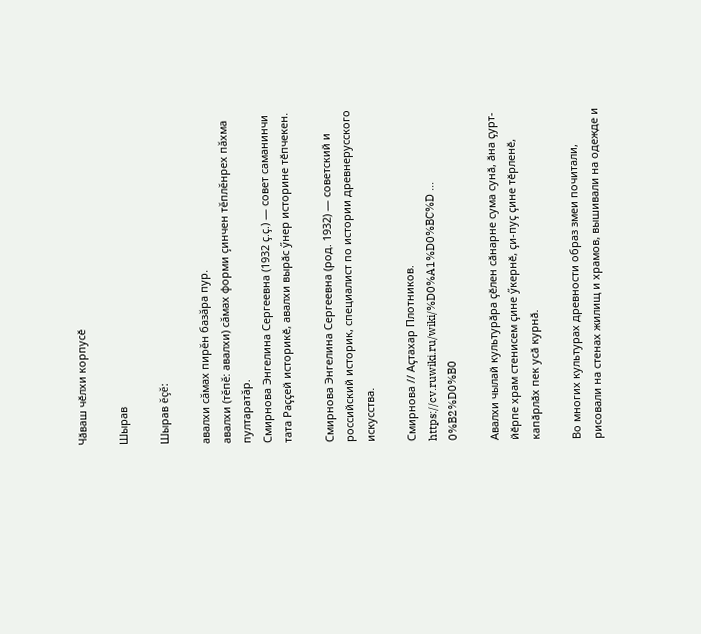Чӑваш чӗлхи корпусӗ

Шырав

Шырав ĕçĕ:

авалхи сăмах пирĕн базăра пур.
авалхи (тĕпĕ: авалхи) сăмах форми çинчен тĕплĕнрех пăхма пултаратăр.
Смирнова Энгелина Сергеевна (1932 ҫ.ҫ.) — совет саманинчи тата Раҫҫей историкӗ, авалхи вырӑс ӳнер историне тӗпчекен.

Смирнова Энгелина Сергеевна (род. 1932) — советский и российский историк, специалист по истории древнерусского искусства.

Смирнова // Аҫтахар Плотников. https://cv.ruwiki.ru/wiki/%D0%A1%D0%BC%D ... 0%B2%D0%B0

Авалхи чылай культурӑра ҫӗлен сӑнарне сума сунӑ, ӑна ҫурт-йӗрпе храм стенисем ҫине ӳкернӗ, ҫи-пуҫ ҫине тӗрленӗ, капӑрлӑх пек усӑ курнӑ.

Во многих культурах древности образ змеи почитали, рисовали на стенах жилищ и храмов, вышивали на одежде и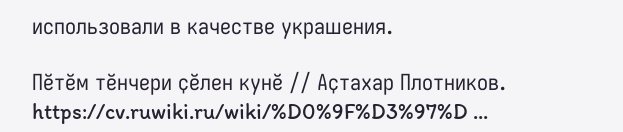использовали в качестве украшения.

Пӗтӗм тӗнчери ҫӗлен кунӗ // Аҫтахар Плотников. https://cv.ruwiki.ru/wiki/%D0%9F%D3%97%D ...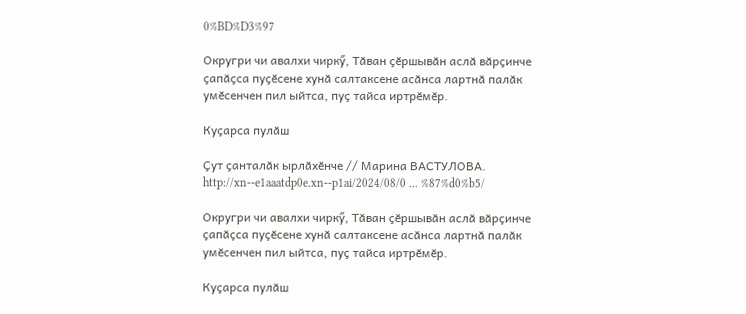0%BD%D3%97

Округри чи авалхи чиркӳ, Тӑван ҫӗршывӑн аслӑ вӑрҫинче ҫапӑҫса пуҫӗсене хунӑ салтаксене асӑнса лартнӑ палӑк умӗсенчен пил ыйтса, пуҫ тайса иртрӗмӗр.

Куҫарса пулӑш

Ҫут ҫанталӑк ырлӑхӗнче // Марина ВАСТУЛОВА. http://xn--e1aaatdp0e.xn--p1ai/2024/08/0 ... %87%d0%b5/

Округри чи авалхи чиркӳ, Тӑван ҫӗршывӑн аслӑ вӑрҫинче ҫапӑҫса пуҫӗсене хунӑ салтаксене асӑнса лартнӑ палӑк умӗсенчен пил ыйтса, пуҫ тайса иртрӗмӗр.

Куҫарса пулӑш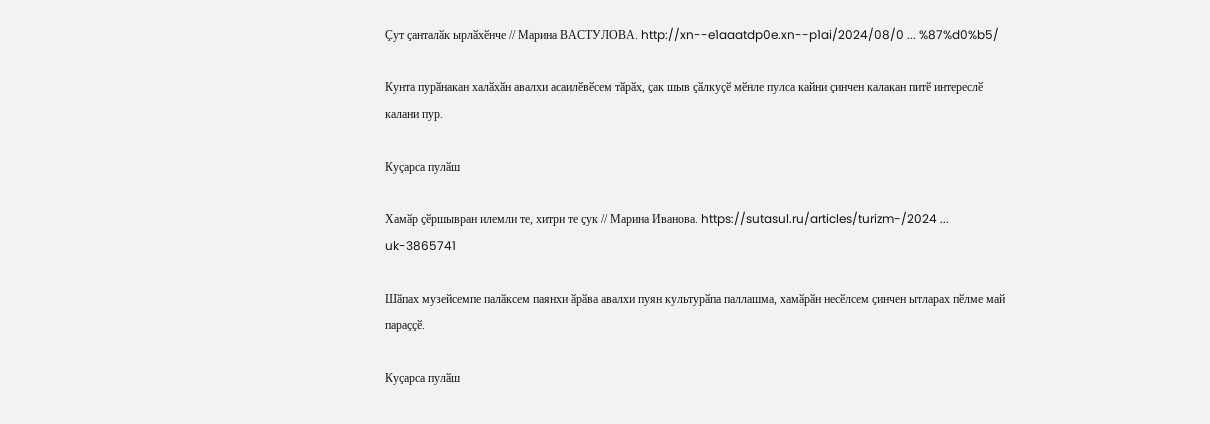Ҫут ҫанталӑк ырлӑхӗнче // Марина ВАСТУЛОВА. http://xn--e1aaatdp0e.xn--p1ai/2024/08/0 ... %87%d0%b5/

Кунта пурӑнакан халӑхӑн авалхи асаилӗвӗсем тӑрӑх, ҫак шыв ҫӑлкуҫӗ мӗнле пулса кайни ҫинчен калакан питӗ интереслӗ калани пур.

Куҫарса пулӑш

Хамӑр ҫӗршывран илемли те, хитри те ҫук // Марина Иванова. https://sutasul.ru/articles/turizm-/2024 ... uk-3865741

Шӑпах музейсемпе палӑксем паянхи ӑрӑва авалхи пуян культурӑпа паллашма, хамӑрӑн несӗлсем ҫинчен ытларах пӗлме май параҫҫӗ.

Куҫарса пулӑш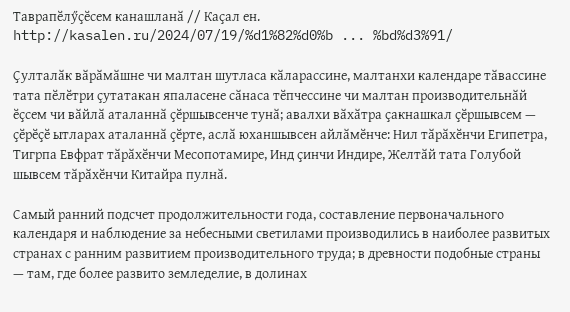Таврапӗлӳҫӗсем канашланӑ // Каҫал ен. http://kasalen.ru/2024/07/19/%d1%82%d0%b ... %bd%d3%91/

Ҫулталӑк вӑрӑмӑшне чи малтан шутласа кӑларассине, малтанхи календаре тӑвассине тата пӗлӗтри ҫутатакан япаласене сӑнаса тӗпчессине чи малтан производительнӑй ӗҫсем чи вӑйлӑ аталаннӑ ҫӗршывсенче тунӑ; авалхи вӑхӑтра ҫакнашкал ҫӗршывсем — ҫӗрӗҫӗ ытларах аталаннӑ ҫӗрте, аслӑ юханшывсен айлӑмӗнче: Нил тӑрӑхӗнчи Египетра, Тигрпа Евфрат тӑрӑхӗнчи Месопотамире, Инд ҫинчи Индире, Желтӑй тата Голубой шывсем тӑрӑхӗнчи Китайра пулнӑ.

Самый ранний подсчет продолжительности года, составление первоначального календаря и наблюдение за небесными светилами производились в наиболее развитых странах с ранним развитием производительного труда; в древности подобные страны — там, где более развито земледелие, в долинах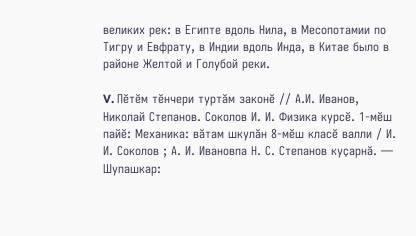великих рек: в Египте вдоль Нила, в Месопотамии по Тигру и Евфрату, в Индии вдоль Инда, в Китае было в районе Желтой и Голубой реки.

V. Пӗтӗм тӗнчери туртӑм законӗ // А.И. Иванов, Николай Степанов. Соколов И. И. Физика курсӗ. 1-мӗш пайӗ: Механика: вӑтам шкулӑн 8-мӗш класӗ валли / И. И. Соколов ; А. И. Ивановпа Н. С. Степанов куҫарнӑ. — Шупашкар: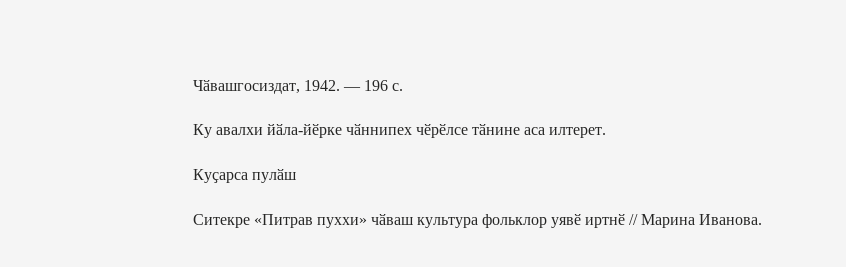Чӑвашгосиздат, 1942. — 196 с.

Ку авалхи йӑла-йӗрке чӑннипех чӗрӗлсе тӑнине аса илтерет.

Куҫарса пулӑш

Ситекре «Питрав пуххи» чӑваш культура фольклор уявӗ иртнӗ // Марина Иванова.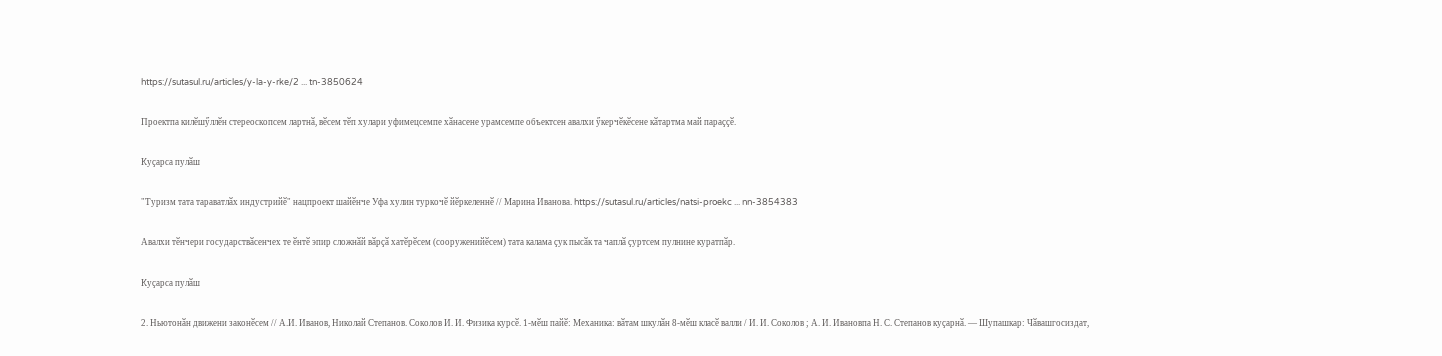https://sutasul.ru/articles/y-la-y-rke/2 ... tn-3850624

Проектпа килӗшӳллӗн стереоскопсем лартнӑ, вӗсем тӗп хулари уфимецсемпе хӑнасене урамсемпе объектсен авалхи ӳкерчӗкӗсене кӑтартма май параҫҫӗ.

Куҫарса пулӑш

"Туризм тата тараватлӑх индустрийӗ" нацпроект шайӗнче Уфа хулин туркочӗ йӗркеленнӗ // Марина Иванова. https://sutasul.ru/articles/natsi-proekc ... nn-3854383

Авалхи тӗнчери государствӑсенчех те ӗнтӗ эпир сложнӑй вӑрҫӑ хатӗрӗсем (сооруженийӗсем) тата калама ҫук пысӑк та чаплӑ ҫуртсем пулнине куратпӑр.

Куҫарса пулӑш

2. Ньютонӑн движени законӗсем // А.И. Иванов, Николай Степанов. Соколов И. И. Физика курсӗ. 1-мӗш пайӗ: Механика: вӑтам шкулӑн 8-мӗш класӗ валли / И. И. Соколов ; А. И. Ивановпа Н. С. Степанов куҫарнӑ. — Шупашкар: Чӑвашгосиздат,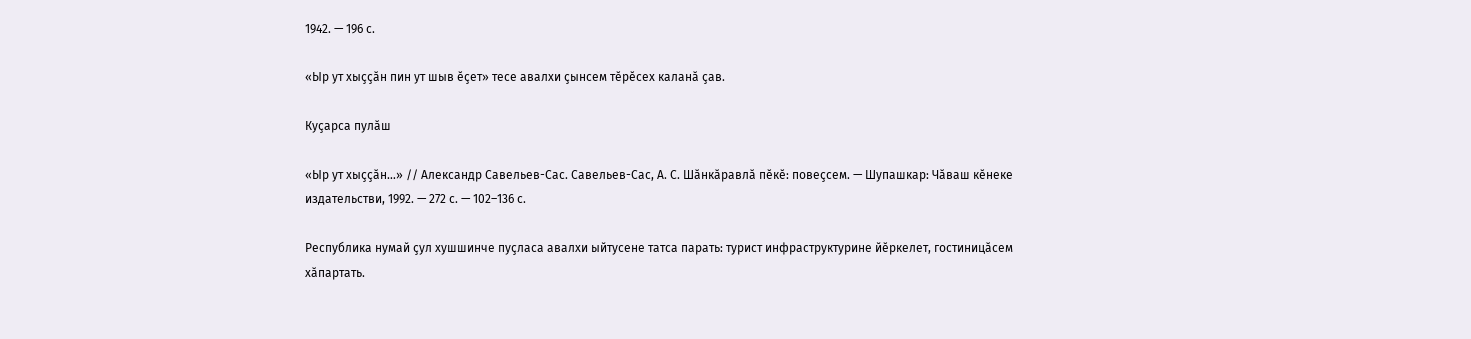1942. — 196 с.

«Ыр ут хыҫҫӑн пин ут шыв ӗҫет» тесе авалхи ҫынсем тӗрӗсех каланӑ ҫав.

Куҫарса пулӑш

«Ыр ут хыҫҫӑн…» // Александр Савельев-Сас. Савельев-Сас, А. С. Шӑнкӑравлӑ пӗкӗ: повеҫсем. — Шупашкар: Чӑваш кӗнеке издательстви, 1992. — 272 с. — 102–136 с.

Республика нумай ҫул хушшинче пуҫласа авалхи ыйтусене татса парать: турист инфраструктурине йӗркелет, гостиницӑсем хӑпартать.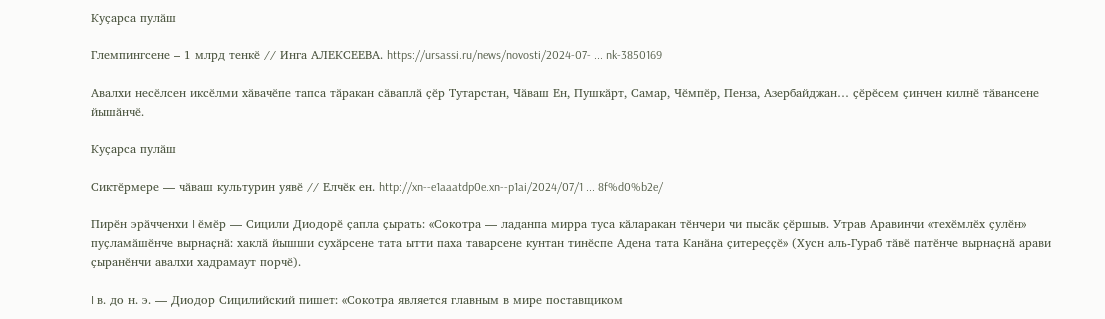Куҫарса пулӑш

Глемпингсене – 1 млрд тенкӗ // Инга АЛЕКСЕЕВА. https://ursassi.ru/news/novosti/2024-07- ... nk-3850169

Авалхи несӗлсен иксӗлми хӑвачӗпе тапса тӑракан сӑваплӑ ҫӗр Тутарстан, Чӑваш Ен, Пушкӑрт, Самар, Чӗмпӗр, Пенза, Азербайджан… ҫӗрӗсем ҫинчен килнӗ тӑвансене йышӑнчӗ.

Куҫарса пулӑш

Сиктӗрмере — чӑваш культурин уявӗ // Елчӗк ен. http://xn--e1aaatdp0e.xn--p1ai/2024/07/1 ... 8f%d0%b2e/

Пирӗн эрӑчченхи I ӗмӗр — Сицили Диодорӗ ҫапла ҫырать: «Сокотра — ладанпа мирра туса кӑларакан тӗнчери чи пысӑк ҫӗршыв. Утрав Аравинчи «техӗмлӗх ҫулӗн» пуҫламӑшӗнче вырнаҫнӑ: хаклӑ йышши сухӑрсене тата ытти паха таварсене кунтан тинӗспе Адена тата Канӑна ҫитереҫҫӗ» (Хусн аль-Гураб тӑвӗ патӗнче вырнаҫнӑ арави ҫыранӗнчи авалхи хадрамаут порчӗ).

I в. до н. э. — Диодор Сицилийский пишет: «Сокотра является главным в мире поставщиком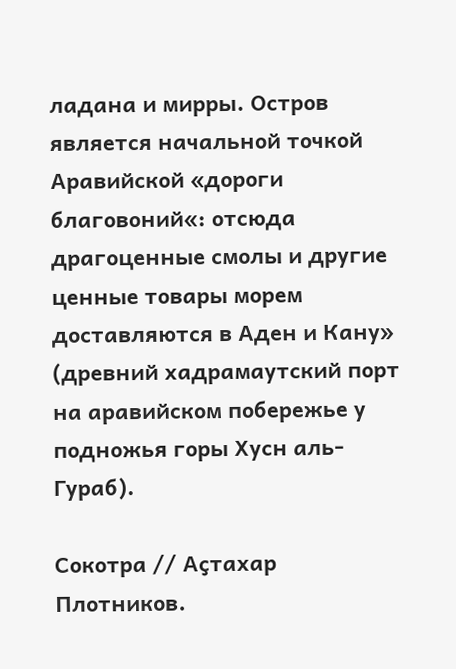ладана и мирры. Остров является начальной точкой Аравийской «дороги благовоний«: отсюда драгоценные смолы и другие ценные товары морем доставляются в Аден и Кану» (древний хадрамаутский порт на аравийском побережье у подножья горы Хусн аль-Гураб).

Сокотра // Аҫтахар Плотников.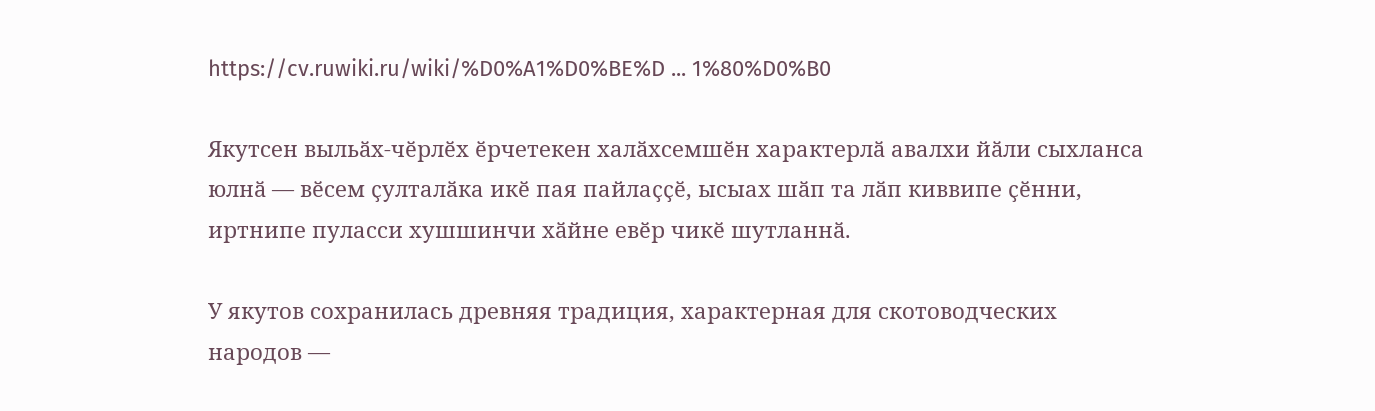https://cv.ruwiki.ru/wiki/%D0%A1%D0%BE%D ... 1%80%D0%B0

Якутсен выльӑх-чӗрлӗх ӗрчетекен халӑхсемшӗн характерлӑ авалхи йӑли сыхланса юлнӑ — вӗсем ҫулталӑка икӗ пая пайлаҫҫӗ, ысыах шӑп та лӑп киввипе ҫӗнни, иртнипе пуласси хушшинчи хӑйне евӗр чикӗ шутланнӑ.

У якутов сохранилась древняя традиция, характерная для скотоводческих народов —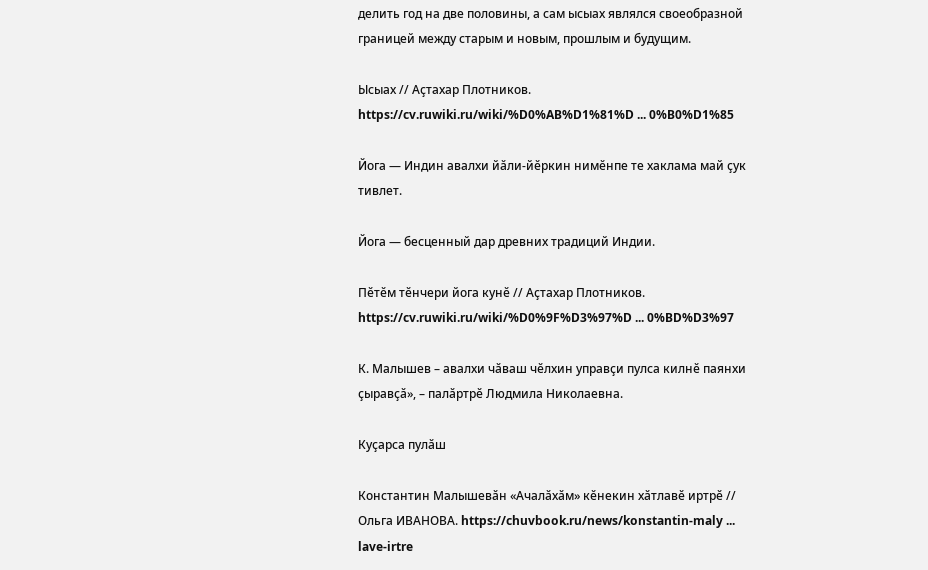делить год на две половины, а сам ысыах являлся своеобразной границей между старым и новым, прошлым и будущим.

Ысыах // Аҫтахар Плотников. https://cv.ruwiki.ru/wiki/%D0%AB%D1%81%D ... 0%B0%D1%85

Йога — Индин авалхи йӑли-йӗркин нимӗнпе те хаклама май ҫук тивлет.

Йога — бесценный дар древних традиций Индии.

Пӗтӗм тӗнчери йога кунӗ // Аҫтахар Плотников. https://cv.ruwiki.ru/wiki/%D0%9F%D3%97%D ... 0%BD%D3%97

К. Малышев – авалхи чӑваш чӗлхин управҫи пулса килнӗ паянхи ҫыравҫӑ», – палӑртрӗ Людмила Николаевна.

Куҫарса пулӑш

Константин Малышевӑн «Ачалӑхӑм» кӗнекин хӑтлавӗ иртрӗ // Ольга ИВАНОВА. https://chuvbook.ru/news/konstantin-maly ... lave-irtre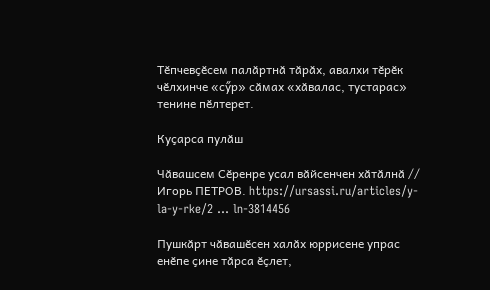Тӗпчевҫӗсем палӑртнӑ тӑрӑх, авалхи тӗрӗк чӗлхинче «сӳр» сӑмах «хӑвалас, тустарас» тенине пӗлтерет.

Куҫарса пулӑш

Чӑвашсем Сӗренре усал вӑйсенчен хӑтӑлнӑ // Игорь ПЕТРОВ. https://ursassi.ru/articles/y-la-y-rke/2 ... ln-3814456

Пушкӑрт чӑвашӗсен халӑх юррисене упрас енӗпе ҫине тӑрса ӗҫлет,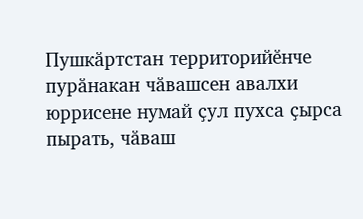Пушкӑртстан территорийӗнче пурӑнакан чӑвашсен авалхи юррисене нумай ҫул пухса ҫырса пырать, чӑваш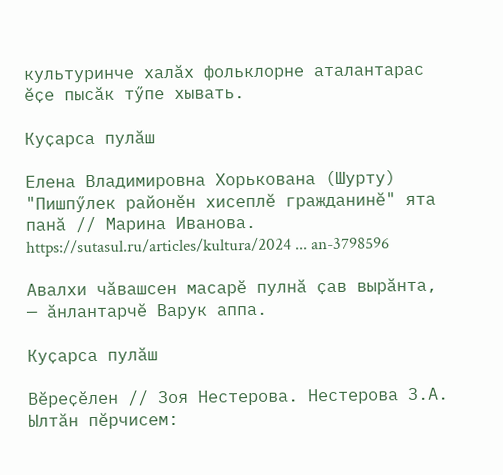культуринче халӑх фольклорне аталантарас ӗҫе пысӑк тӳпе хывать.

Куҫарса пулӑш

Елена Владимировна Хорькована (Шурту) "Пишпӳлек районӗн хисеплӗ гражданинӗ" ята панӑ // Марина Иванова. https://sutasul.ru/articles/kultura/2024 ... an-3798596

Авалхи чӑвашсен масарӗ пулнӑ ҫав вырӑнта, — ӑнлантарчӗ Варук аппа.

Куҫарса пулӑш

Вӗреҫӗлен // Зоя Нестерова. Нестерова З.А. Ылтӑн пӗрчисем: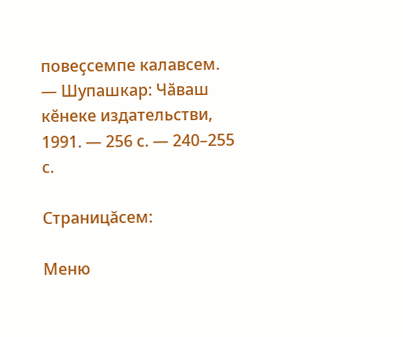повеҫсемпе калавсем. — Шупашкар: Чӑваш кӗнеке издательстви, 1991. — 256 с. — 240–255 с.

Страницăсем:

Меню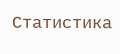Статистика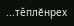...тĕплӗнрех